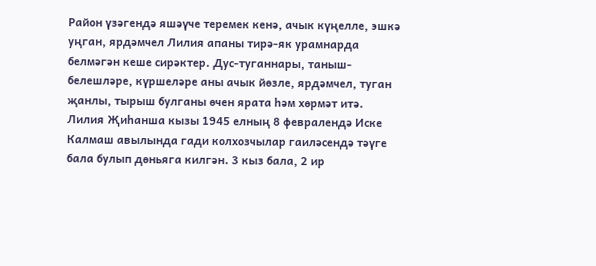Район үзәгендә яшәүче теремек кенә, ачык күңелле, эшкә уңган, ярдәмчел Лилия апаны тирә-як урамнарда белмәгән кеше сирәктер. Дус-туганнары, таныш-белешләре, күршеләре аны ачык йөзле, ярдәмчел, туган җанлы, тырыш булганы өчен ярата һәм хөрмәт итә.
Лилия Җиһанша кызы 1945 елның 8 февралендә Иске Калмаш авылында гади колхозчылар гаиләсендә тәүге бала булып дөньяга килгән. 3 кыз бала, 2 ир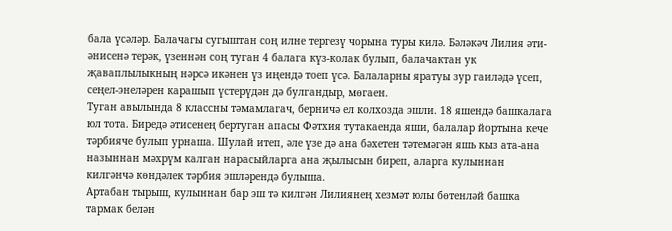бала үсәләр. Балачагы сугыштан соң илне тергезү чорына туры килә. Бәләкәч Лилия әти-әнисенә терәк, үзеннән соң туган 4 балага күз-колак булып, балачактан ук җаваплылыкның нәрсә икәнен үз иңендә тоеп үсә. Балаларны яратуы зур гаиләдә үсеп, сеңел-энеләрен карашып үстерүдән дә булгандыр, мөгаен.
Туган авылында 8 классны тәмамлагач, берничә ел колхозда эшли. 18 яшендә башкалага юл тота. Биредә әтисенең бертуган апасы Фәтхия тутакаенда яши, балалар йортына кече тәрбияче булып урнаша. Шулай итеп, әле үзе дә ана бәхетен тәтемәгән яшь кыз ата-ана назыннан мәхрүм калган нарасыйларга ана җылысын биреп, аларга кулыннан килгәнчә көндәлек тәрбия эшләрендә булыша.
Артабан тырыш, кулыннан бар эш тә килгән Лилиянең хезмәт юлы бөтенләй башка тармак белән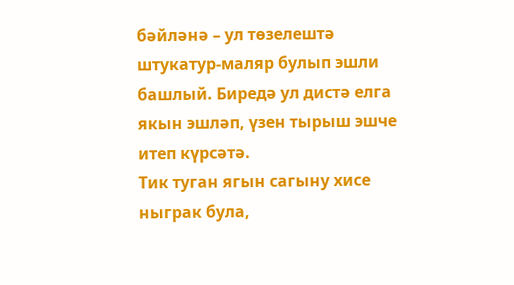бәйләнә – ул төзелештә штукатур-маляр булып эшли башлый. Биредә ул дистә елга якын эшләп, үзен тырыш эшче итеп күрсәтә.
Тик туган ягын сагыну хисе ныграк була,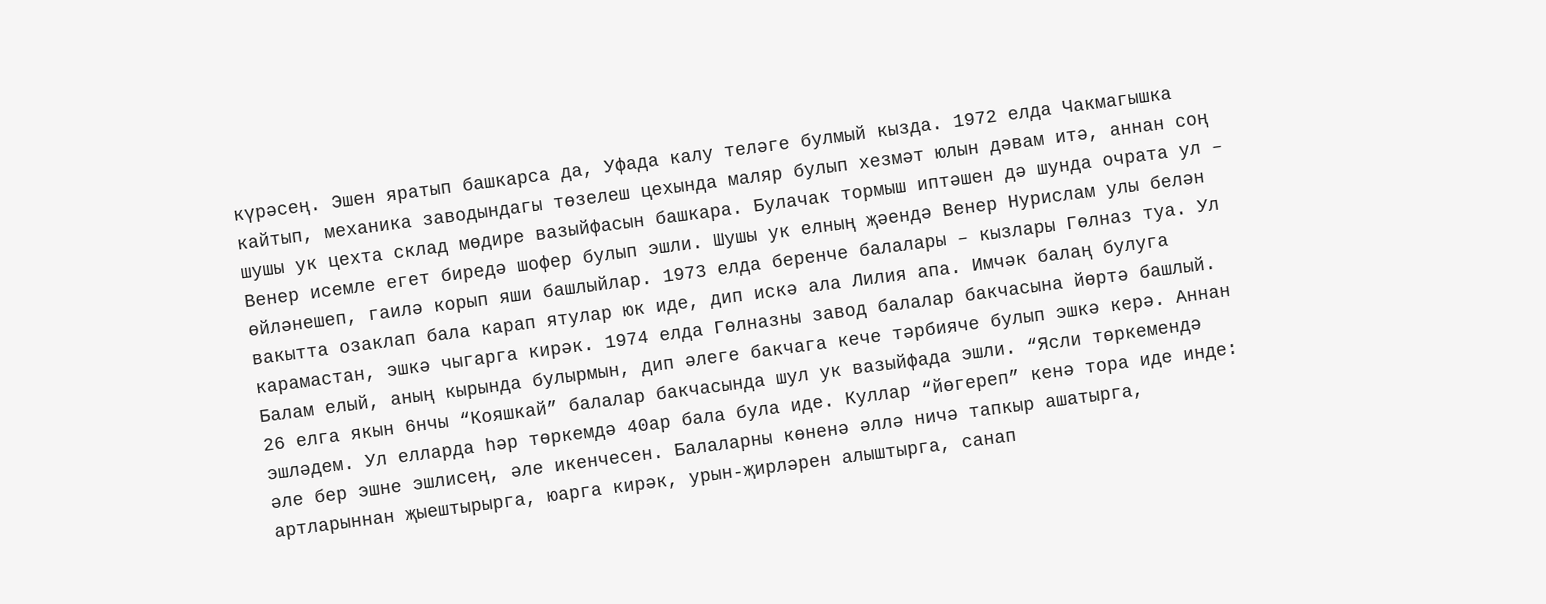күрәсең. Эшен яратып башкарса да, Уфада калу теләге булмый кызда. 1972 елда Чакмагышка кайтып, механика заводындагы төзелеш цехында маляр булып хезмәт юлын дәвам итә, аннан соң шушы ук цехта склад мөдире вазыйфасын башкара. Булачак тормыш иптәшен дә шунда очрата ул – Венер исемле егет биредә шофер булып эшли. Шушы ук елның җәендә Венер Нурислам улы белән өйләнешеп, гаилә корып яши башлыйлар. 1973 елда беренче балалары – кызлары Гөлназ туа. Ул вакытта озаклап бала карап ятулар юк иде, дип искә ала Лилия апа. Имчәк балаң булуга карамастан, эшкә чыгарга кирәк. 1974 елда Гөлназны завод балалар бакчасына йөртә башлый. Балам елый, аның кырында булырмын, дип әлеге бакчага кече тәрбияче булып эшкә керә. Аннан 26 елга якын 6нчы “Кояшкай” балалар бакчасында шул ук вазыйфада эшли. “Ясли төркемендә эшләдем. Ул елларда һәр төркемдә 40ар бала була иде. Куллар “йөгереп” кенә тора иде инде: әле бер эшне эшлисең, әле икенчесен. Балаларны көненә әллә ничә тапкыр ашатырга, артларыннан җыештырырга, юарга кирәк, урын-җирләрен алыштырга, санап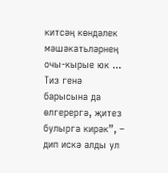китсәң көндәлек мәшәкатьләрнең очы-кырые юк ... Тиз генә барысына да өлгерергә, җитез булырга кирәк”, – дип искә алды ул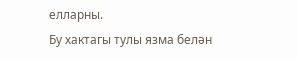елларны.
Бу хактагы тулы язма белән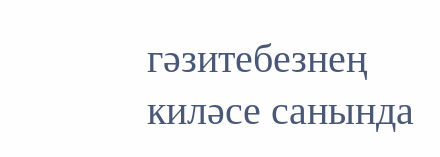гәзитебезнең киләсе санында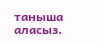таныша аласыз.